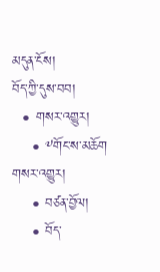མདུན་ངོས།
བོད་ཀྱི་དུས་བབ།
  • གསར་འགྱུར།
    • ༸གོང་ས་མཆོག གསར་འགྱུར།
    • བཙན་བྱོལ།
    • བོད་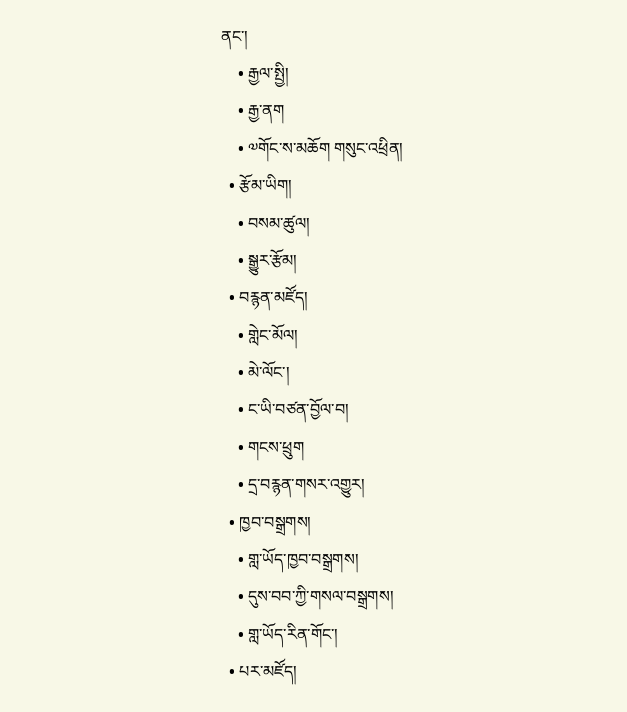ནང་།
    • རྒྱལ་སྤྱི།
    • རྒྱ་ནག
    • ༧གོང་ས་མཆོག གསུང་འཕྲིན།
  • རྩོམ་ཡིག།
    • བསམ་ཚུལ།
    • སྒྱུར་རྩོམ།
  • བརྙན་མཛོད།
    • གླེང་མོལ།
    • མེ་ལོང་།
    • ང་ཡི་བཙན་བྱོལ་བ།
    • གངས་ཕྲུག
    • དྲ་བརྙན་གསར་འགྱུར།
  • ཁྱབ་བསྒྲགས།
    • གླ་ཡོད་ཁྱབ་བསྒྲགས།
    • དུས་བབ་ཀྱི་གསལ་བསྒྲགས།
    • གླ་ཡོད་རིན་གོང་།
  • པར་མཛོད།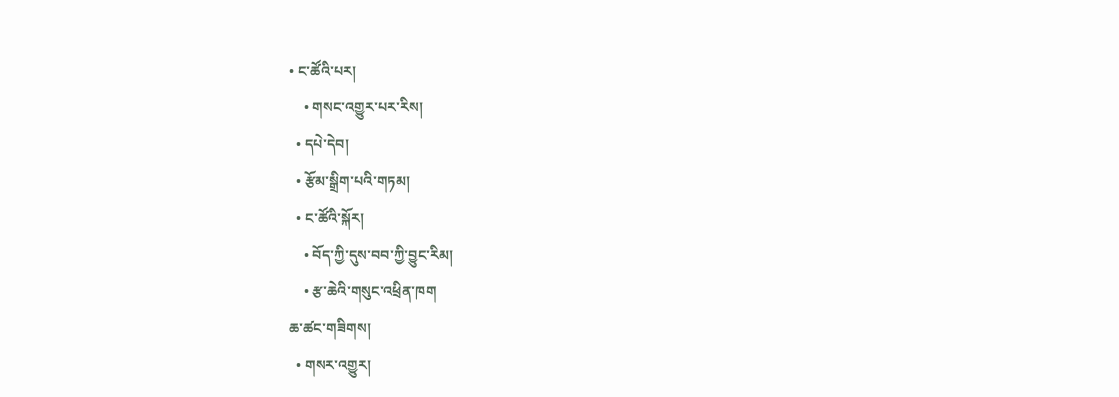• ང་ཚོའི་པར།
    • གསང་འགྱུར་པར་རིས།
  • དཔེ་དེབ།
  • རྩོམ་སྒྲིག་པའི་གཏམ།
  • ང་ཚོའི་སྐོར།
    • བོད་ཀྱི་དུས་བབ་ཀྱི་བྱུང་རིམ།
    • རྩ་ཆེའི་གསུང་འཕྲིན་ཁག
ཆ་ཚང་གཟིགས།
  • གསར་འགྱུར།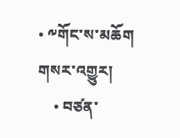• ༸གོང་ས་མཆོག གསར་འགྱུར།
    • བཙན་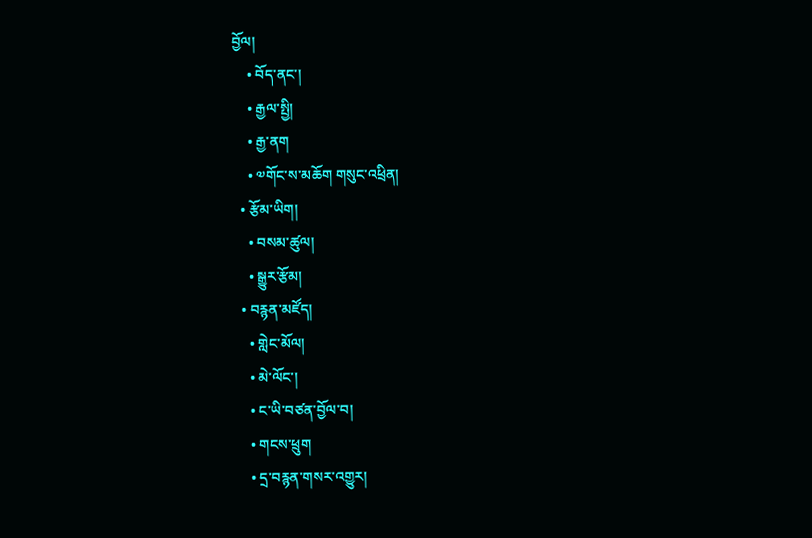བྱོལ།
    • བོད་ནང་།
    • རྒྱལ་སྤྱི།
    • རྒྱ་ནག
    • ༧གོང་ས་མཆོག གསུང་འཕྲིན།
  • རྩོམ་ཡིག།
    • བསམ་ཚུལ།
    • སྒྱུར་རྩོམ།
  • བརྙན་མཛོད།
    • གླེང་མོལ།
    • མེ་ལོང་།
    • ང་ཡི་བཙན་བྱོལ་བ།
    • གངས་ཕྲུག
    • དྲ་བརྙན་གསར་འགྱུར།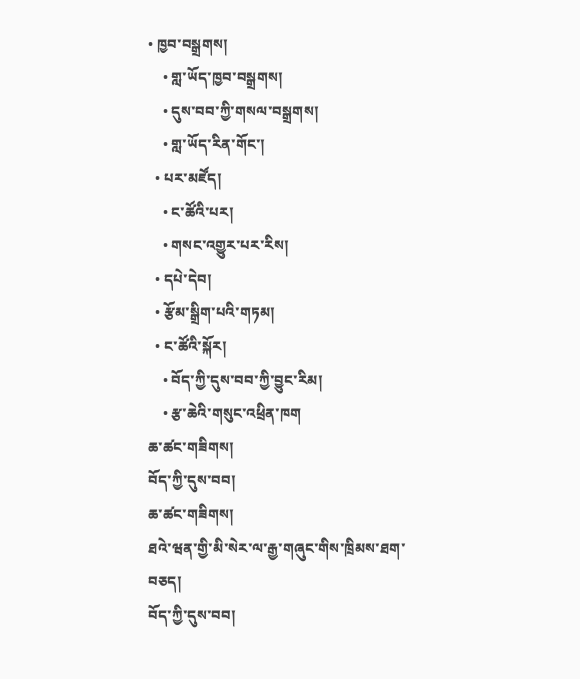• ཁྱབ་བསྒྲགས།
    • གླ་ཡོད་ཁྱབ་བསྒྲགས།
    • དུས་བབ་ཀྱི་གསལ་བསྒྲགས།
    • གླ་ཡོད་རིན་གོང་།
  • པར་མཛོད།
    • ང་ཚོའི་པར།
    • གསང་འགྱུར་པར་རིས།
  • དཔེ་དེབ།
  • རྩོམ་སྒྲིག་པའི་གཏམ།
  • ང་ཚོའི་སྐོར།
    • བོད་ཀྱི་དུས་བབ་ཀྱི་བྱུང་རིམ།
    • རྩ་ཆེའི་གསུང་འཕྲིན་ཁག
ཆ་ཚང་གཟིགས།
བོད་ཀྱི་དུས་བབ།
ཆ་ཚང་གཟིགས།
ཐའེ་ཝན་གྱི་མི་སེར་ལ་རྒྱ་གཞུང་གིས་ཁྲིམས་ཐག་བཅད།
བོད་ཀྱི་དུས་བབ།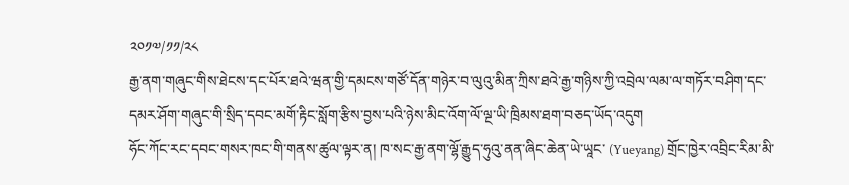༢༠༡༧/༡༡/༢༨
རྒྱ་ནག་གཞུང་གིས་ཐེངས་དང་པོར་ཐའེ་ཝན་གྱི་དམངས་གཙོ་དོན་གཉེར་བ་ལུའུ་མིན་ཀྲིས་ཐའེ་རྒྱ་གཉིས་ཀྱི་འབྲེལ་ལམ་ལ་གཏོར་བཤིག་དང་དམར་ཤོག་གཞུང་གི་སྲིད་དབང་མགོ་རྟིང་སློག་རྩིས་བྱས་པའི་ཉེས་མིང་འོག་ལོ་ལྔ་ཡི་ཁྲིམས་ཐག་བཅད་ཡོད་འདུག
ཧོང་ཀོང་རང་དབང་གསར་ཁང་གི་གནས་ཚུལ་ལྟར་ན། ཁ་སང་རྒྱ་ནག་ལྷོ་རྒྱུད་ཧུའུ་ནན་ཞིང་ཆེན་ཡེ་ཡཱང་ (Yueyang) གྲོང་ཁྱེར་འབྲིང་རིམ་མི་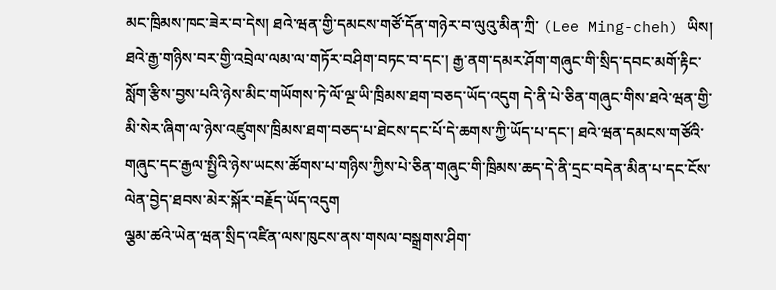མང་ཁྲིམས་ཁང་ཟེར་བ་དེས། ཐའེ་ཝན་གྱི་དམངས་གཙོ་དོན་གཉེར་བ་ལུའུ་མིན་ཀྲི་ (Lee Ming-cheh) ཡིས། ཐའེ་རྒྱ་གཉིས་བར་གྱི་འབྲེལ་ལམ་ལ་གཏོར་བཤིག་བཏང་བ་དང་། རྒྱ་ནག་དམར་ཤོག་གཞུང་གི་སྲིད་དབང་མགོ་རྟིང་སློག་རྩིས་བྱས་པའི་ཉེས་མིང་གཡོགས་ཏེ་ལོ་ལྔ་ཡི་ཁྲིམས་ཐག་བཅད་ཡོད་འདུག དེ་ནི་པེ་ཅིན་གཞུང་གིས་ཐའེ་ཝན་གྱི་མི་སེར་ཞིག་ལ་ཉེས་འཛུགས་ཁྲིམས་ཐག་བཅད་པ་ཐེངས་དང་པོ་དེ་ཆགས་ཀྱི་ཡོད་པ་དང་། ཐའེ་ཝན་དམངས་གཙོའི་གཞུང་དང་རྒྱལ་སྤྱིའི་ཉེས་ཡངས་ཚོགས་པ་གཉིས་ཀྱིས་པེ་ཅིན་གཞུང་གི་ཁྲིམས་ཆད་དེ་ནི་དྲང་བདེན་མིན་པ་དང་ངོས་ལེན་བྱེད་ཐབས་མེར་སྐོར་བརྗོད་ཡོད་འདུག
ལྕམ་ཚའེ་ཡེན་ཝན་སྲིད་འཛིན་ལས་ཁུངས་ནས་གསལ་བསྒྲགས་ཤིག་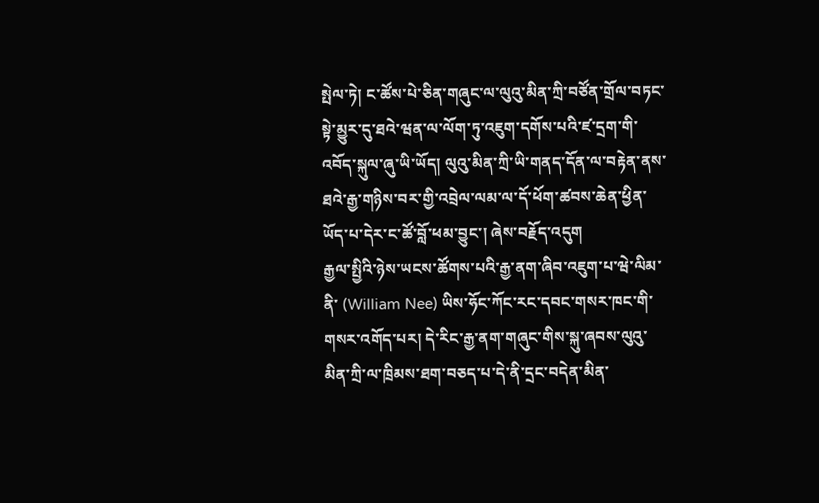སྤེལ་ཏེ། ང་ཚོས་པེ་ཅིན་གཞུང་ལ་ལུའུ་མིན་ཀྲི་བཙོན་གྲོལ་བཏང་སྟེ་མྱུར་དུ་ཐའེ་ཝན་ལ་ལོག་ཏུ་འཇུག་དགོས་པའི་ཛ་དྲག་གི་འབོད་སྐུལ་ཞུ་ཡི་ཡོད། ལུའུ་མིན་ཀྲི་ཡི་གནད་དོན་ལ་བརྟེན་ནས་ཐའེ་རྒྱ་གཉིས་བར་གྱི་འབྲེལ་ལམ་ལ་དོ་ཕོག་ཚབས་ཆེན་ཕྱིན་ཡོད་པ་དེར་ང་ཚོ་བློ་ཕམ་བྱུང་། ཞེས་བརྗོད་འདུག
རྒྱལ་སྤྱིའི་ཉེས་ཡངས་ཚོགས་པའི་རྒྱ་ནག་ཞིབ་འཇུག་པ་ཝེ་ལིམ་ནི་ (William Nee) ཡིས་ཧོང་ཀོང་རང་དབང་གསར་ཁང་གི་གསར་འགོད་པར། དེ་རིང་རྒྱ་ནག་གཞུང་གིས་སྐུ་ཞབས་ལུའུ་མིན་ཀྲི་ལ་ཁྲིམས་ཐག་བཅད་པ་དེ་ནི་དྲང་བདེན་མིན་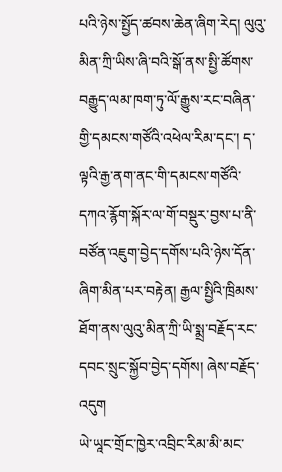པའི་ཉེས་སྤྱོད་ཚབས་ཆེན་ཞིག་རེད། ལུའུ་མིན་ཀྲི་ཡིས་ཞི་བའི་སྒོ་ནས་སྤྱི་ཚོགས་བརྒྱུད་ལམ་ཁག་ཏུ་ལོ་རྒྱུས་རང་བཞིན་གྱི་དམངས་གཙོའི་འཕེལ་རིམ་དང་། ད་ལྟའི་རྒྱ་ནག་ནང་གི་དམངས་གཙོའི་དཀའ་རྙོག་སྐོར་ལ་གོ་བསྡུར་བྱས་པ་ནི་བཙོན་འཇུག་བྱེད་དགོས་པའི་ཉེས་དོན་ཞིག་མིན་པར་བརྟེན། རྒྱལ་སྤྱིའི་ཁྲིམས་ཐོག་ནས་ལུའུ་མིན་ཀྲི་ཡི་སྨྲ་བརྗོད་རང་དབང་སྲུང་སྐྱོབ་བྱེད་དགོས། ཞེས་བརྗོད་འདུག
ཡེ་ཡཱང་གྲོང་ཁྱེར་འབྲིང་རིམ་མི་མང་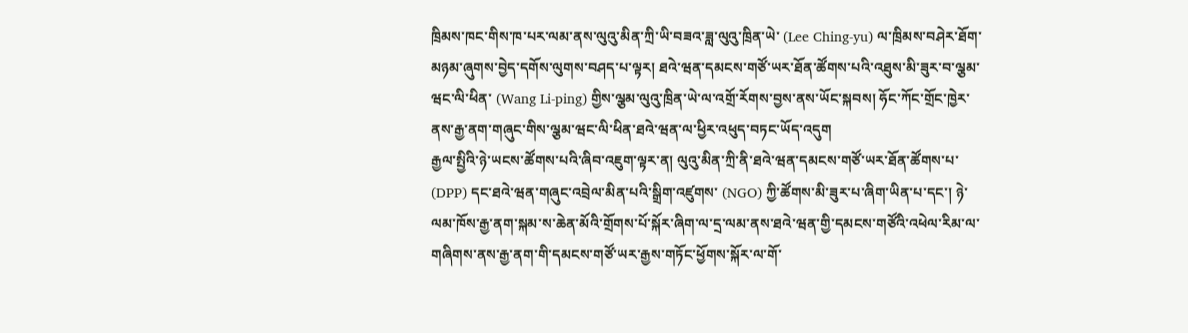ཁྲིམས་ཁང་གིས་ཁ་པར་ལམ་ནས་ལུའུ་མིན་ཀྲི་ཡི་བཟའ་ཟླ་ལུའུ་ཁྲིན་ཡེ་ (Lee Ching-yu) ལ་ཁྲིམས་བཤེར་ཐོག་མཉམ་ཞུགས་བྱེད་དགོས་ལུགས་བཤད་པ་ལྟར། ཐའེ་ཝན་དམངས་གཙོ་ཡར་ཐོན་ཚོགས་པའི་འཐུས་མི་ཟུར་བ་ལྕམ་ཝང་ལི་ཕིན་ (Wang Li-ping) གྱིས་ལྕམ་ལུའུ་ཁྲིན་ཡེ་ལ་འགྲོ་རོགས་བྱས་ནས་ཡོང་སྐབས། ཧོང་ཀོང་གྲོང་ཁྱེར་ནས་རྒྱ་ནག་གཞུང་གིས་ལྕམ་ཝང་ལི་ཕིན་ཐའེ་ཝན་ལ་ཕྱིར་འཕུད་བཏང་ཡོད་འདུག
རྒྱལ་སྤྱིའི་ཉེ་ཡངས་ཚོགས་པའི་ཞིབ་འཇུག་ལྟར་ན། ལུའུ་མིན་ཀྲི་ནི་ཐའེ་ཝན་དམངས་གཙོ་ཡར་ཐོན་ཚོགས་པ་ (DPP) དང་ཐའེ་ཝན་གཞུང་འབྲེལ་མིན་པའི་སྒྲིག་འཛུགས་ (NGO) ཀྱི་ཚོགས་མི་ཟུར་པ་ཞིག་ཡིན་པ་དང་། ཉེ་ལམ་ཁོས་རྒྱ་ནག་སྐམ་ས་ཆེན་མོའི་གྲོགས་པོ་སྐོར་ཞིག་ལ་དྲ་ལམ་ནས་ཐའེ་ཝན་གྱི་དམངས་གཙོའི་འཕེལ་རིམ་ལ་གཞིགས་ནས་རྒྱ་ནག་གི་དམངས་གཙོ་ཡར་རྒྱས་གཏོང་ཕྱོགས་སྐོར་ལ་གོ་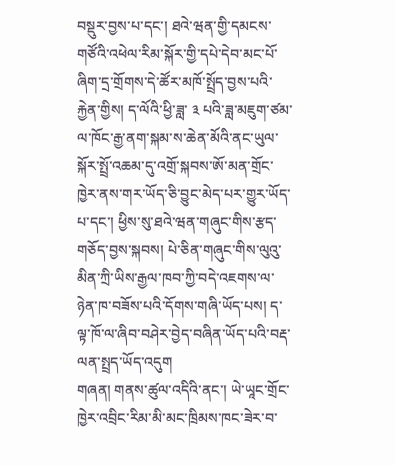བསྡུར་བྱས་པ་དང་། ཐའེ་ཝན་གྱི་དམངས་གཙོའི་འཕེལ་རིམ་སྐོར་གྱི་དཔེ་དེབ་མང་པོ་ཞིག་དྲ་གྲོགས་དེ་ཚོར་མཁོ་སྤྲོད་བྱས་པའི་རྐྱེན་གྱིས། ད་ལོའི་ཕྱི་ཟླ་ ༣ པའི་ཟླ་མཇུག་ཙམ་ལ་ཁོང་རྒྱ་ནག་སྐམ་ས་ཆེན་མོའི་ནང་ཡུལ་སྐོར་སྤྲོ་འཆམ་དུ་འགྲོ་སྐབས་ཨོ་མན་གྲོང་ཁྱེར་ནས་གར་ཡོད་ཅི་བྱུང་མེད་པར་གྱུར་ཡོད་པ་དང་། ཕྱིས་སུ་ཐའེ་ཝན་གཞུང་གིས་རྩད་གཅོད་བྱས་སྐབས། པེ་ཅིན་གཞུང་གིས་ལུའུ་མིན་ཀྲི་ཡིས་རྒྱལ་ཁབ་ཀྱི་བདེ་འཇགས་ལ་ཉེན་ཁ་བཟོས་པའི་དོགས་གཞི་ཡོད་པས། ད་ལྟ་ཁོ་ལ་ཞིབ་བཤེར་བྱེད་བཞིན་ཡོད་པའི་བརྡ་ལན་སྤྲད་ཡོད་འདུག
གཞན། གནས་ཚུལ་འདིའི་ནང་། ཡེ་ཡཱང་གྲོང་ཁྱེར་འབྲིང་རིམ་མི་མང་ཁྲིམས་ཁང་ཟེར་བ་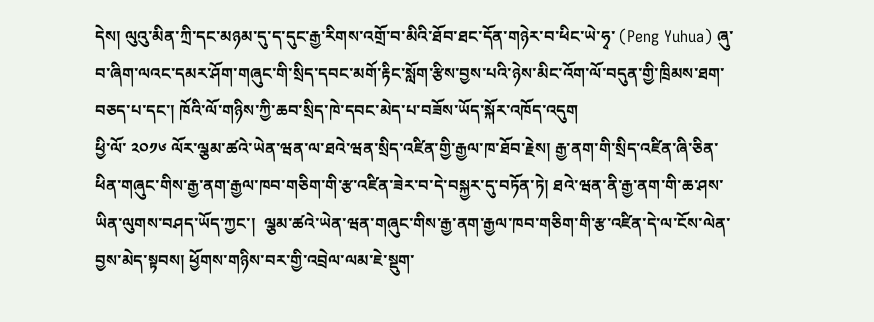དེས། ལུའུ་མིན་ཀྲི་དང་མཉམ་དུ་ད་དུང་རྒྱ་རིགས་འགྲོ་བ་མིའི་ཐོབ་ཐང་དོན་གཉེར་བ་ཕིང་ཡེ་ཧྭ་ (Peng Yuhua) ཞུ་བ་ཞིག་ལའང་དམར་ཤོག་གཞུང་གི་སྲིད་དབང་མགོ་རྟིང་སློག་རྩིས་བྱས་པའི་ཉེས་མིང་འོག་ལོ་བདུན་གྱི་ཁྲིམས་ཐག་བཅད་པ་དང་། ཁོའི་ལོ་གཉིས་ཀྱི་ཆབ་སྲིད་ཁེ་དབང་མེད་པ་བཟོས་ཡོད་སྐོར་འཁོད་འདུག
ཕྱི་ལོ་ ༢༠༡༦ ལོར་ལྕམ་ཚའེ་ཡེན་ཝན་ལ་ཐའེ་ཝན་སྲིད་འཛིན་གྱི་རྒྱལ་ཁ་ཐོབ་རྗེས། རྒྱ་ནག་གི་སྲིད་འཛིན་ཞི་ཅིན་ཕིན་གཞུང་གིས་རྒྱ་ནག་རྒྱལ་ཁབ་གཅིག་གི་རྩ་འཛིན་ཟེར་བ་དེ་བསྐྱར་དུ་བཏོན་ཏེ། ཐའེ་ཝན་ནི་རྒྱ་ནག་གི་ཆ་ཤས་ཡིན་ལུགས་བཤད་ཡོད་ཀྱང་།  ལྕམ་ཚའེ་ཡེན་ཝན་གཞུང་གིས་རྒྱ་ནག་རྒྱལ་ཁབ་གཅིག་གི་རྩ་འཛིན་དེ་ལ་ངོས་ལེན་བྱས་མེད་སྟབས། ཕྱོགས་གཉིས་བར་གྱི་འབྲེལ་ལམ་ཇེ་སྡུག་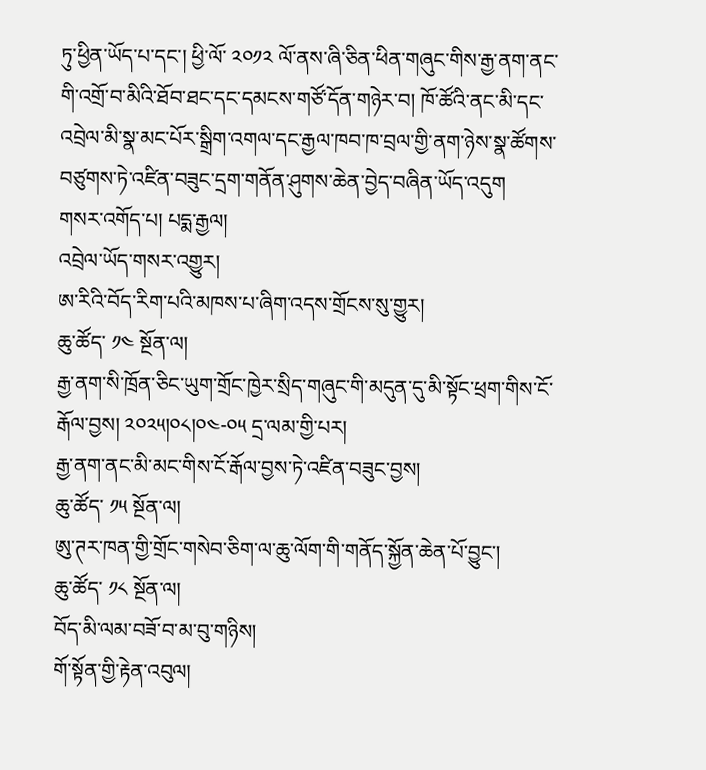ཏུ་ཕྱིན་ཡོད་པ་དང་། ཕྱི་ལོ་ ༢༠༡༢ ལོ་ནས་ཞི་ཅིན་ཕིན་གཞུང་གིས་རྒྱ་ནག་ནང་གི་འགྲོ་བ་མིའི་ཐོབ་ཐང་དང་དམངས་གཙོ་དོན་གཉེར་བ། ཁོ་ཚོའི་ནང་མི་དང་འབྲེལ་མི་སྣ་མང་པོར་སྒྲིག་འགལ་དང་རྒྱལ་ཁབ་ཁ་བྲལ་གྱི་ནག་ཉེས་སྣ་ཚོགས་བཙུགས་ཏེ་འཛིན་བཟུང་དྲག་གནོན་ཤུགས་ཆེན་བྱེད་བཞིན་ཡོད་འདུག
གསར་འགོད་པ། པདྨ་རྒྱལ།
འབྲེལ་ཡོད་གསར་འགྱུར།
ཨ་རིའི་བོད་རིག་པའི་མཁས་པ་ཞིག་འདས་གྲོངས་སུ་གྱུར།
ཆུ་ཚོད་ ༡༤ སྔོན་ལ།
རྒྱ་ནག་སི་ཁྲོན་ཅིང་ཡུག་གྲོང་ཁྱེར་སྲིད་གཞུང་གི་མདུན་དུ་མི་སྟོང་ཕྲག་གིས་ངོ་རྒོལ་བྱས། ༢༠༢༥།༠༨།༠༤-༠༥ དྲ་ལམ་གྱི་པར།
རྒྱ་ནག་ནང་མི་མང་གིས་ངོ་རྒོལ་བྱས་ཏེ་འཛིན་བཟུང་བྱས།
ཆུ་ཚོད་ ༡༥ སྔོན་ལ།
ཨུ་ཊར་ཁན་གྱི་གྲོང་གསེབ་ཅིག་ལ་ཆུ་ལོག་གི་གནོད་སྐྱོན་ཆེན་པོ་བྱུང་།
ཆུ་ཚོད་ ༡༨ སྔོན་ལ།
བོད་མི་ལམ་བཟོ་བ་མ་བུ་གཉིས།
གོ་སྟོན་གྱི་རྟེན་འབུལ།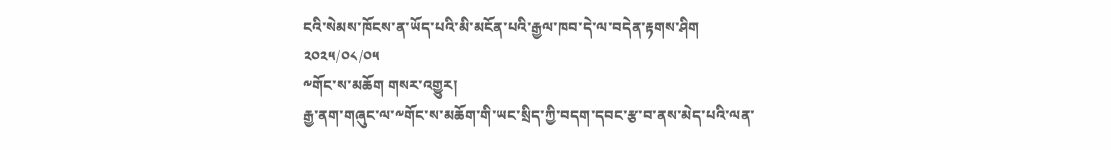ངའི་སེམས་ཁོངས་ན་ཡོད་པའི་མི་མངོན་པའི་རྒྱལ་ཁབ་དེ་ལ་བདེན་རྟགས་ཤིག
༢༠༢༥/༠༨/༠༥
༸གོང་ས་མཆོག གསར་འགྱུར།
རྒྱ་ནག་གཞུང་ལ་༸གོང་ས་མཆོག་གི་ཡང་སྲིད་ཀྱི་བདག་དབང་རྩ་བ་ནས་མེད་པའི་ལན་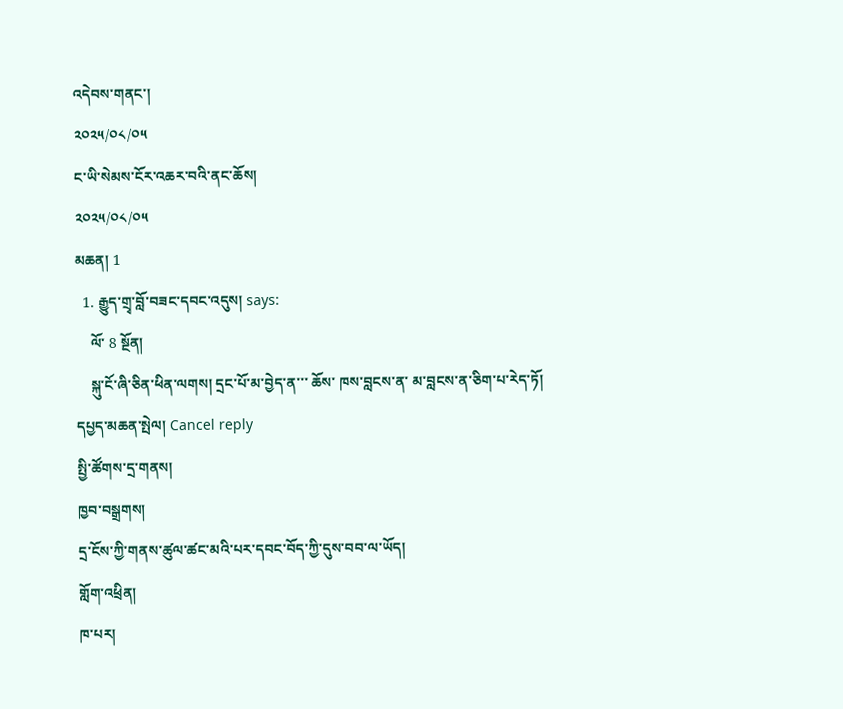འདེབས་གནང་།
༢༠༢༥/༠༨/༠༥
ང་ཡི་སེམས་ངོར་འཆར་བའི་ནང་ཆོས།
༢༠༢༥/༠༨/༠༥
མཆན། 1
  1. རྒྱུད་གྲྭ་བློ་བཟང་དབང་འདུས། says:
    ལོ་ 8 སྔོན།
    སྐུ་ངོ་ཞི་ཅིན་ཕིན་ལགས། དྲང་པོ་མ་བྱེད་ན་་་ ཆོས་ ཁས་བླངས་ན་ མ་བླངས་ན་ཅིག་པ་རེད་ཏོ།
དཔྱད་མཆན་སྤེལ། Cancel reply
སྤྱི་ཚོགས་དྲ་གནས།
ཁྱབ་བསྒྲགས།
དྲ་ངོས་ཀྱི་གནས་ཚུལ་ཚང་མའི་པར་དབང་བོད་ཀྱི་དུས་བབ་ལ་ཡོད།
གློག་འཕྲིན།
ཁ་པར།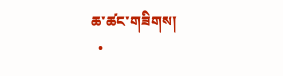ཆ་ཚང་གཟིགས།
  •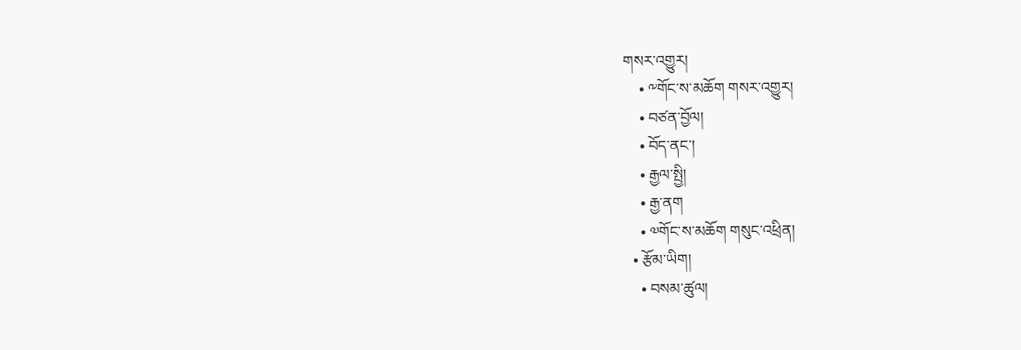གསར་འགྱུར།
    • ༸གོང་ས་མཆོག གསར་འགྱུར།
    • བཙན་བྱོལ།
    • བོད་ནང་།
    • རྒྱལ་སྤྱི།
    • རྒྱ་ནག
    • ༧གོང་ས་མཆོག གསུང་འཕྲིན།
  • རྩོམ་ཡིག།
    • བསམ་ཚུལ།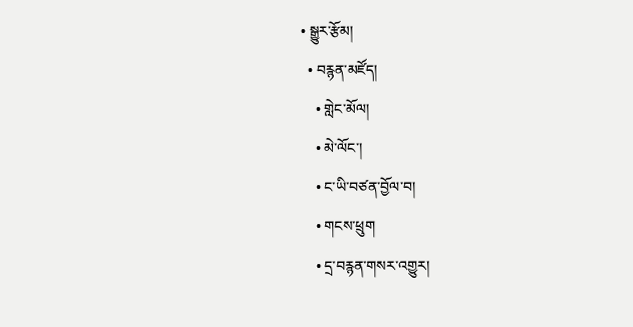• སྒྱུར་རྩོམ།
  • བརྙན་མཛོད།
    • གླེང་མོལ།
    • མེ་ལོང་།
    • ང་ཡི་བཙན་བྱོལ་བ།
    • གངས་ཕྲུག
    • དྲ་བརྙན་གསར་འགྱུར།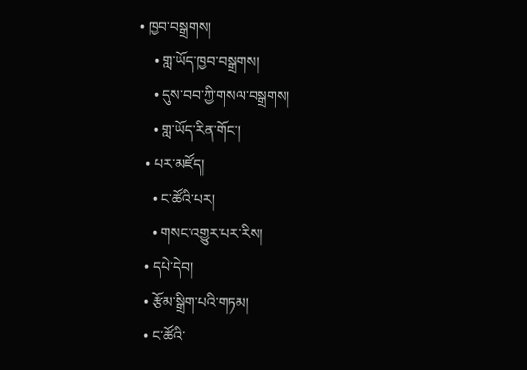• ཁྱབ་བསྒྲགས།
    • གླ་ཡོད་ཁྱབ་བསྒྲགས།
    • དུས་བབ་ཀྱི་གསལ་བསྒྲགས།
    • གླ་ཡོད་རིན་གོང་།
  • པར་མཛོད།
    • ང་ཚོའི་པར།
    • གསང་འགྱུར་པར་རིས།
  • དཔེ་དེབ།
  • རྩོམ་སྒྲིག་པའི་གཏམ།
  • ང་ཚོའི་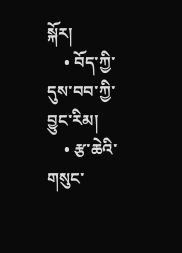སྐོར།
    • བོད་ཀྱི་དུས་བབ་ཀྱི་བྱུང་རིམ།
    • རྩ་ཆེའི་གསུང་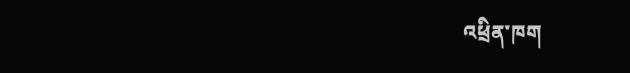འཕྲིན་ཁག